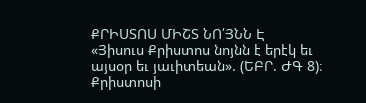ՔՐԻՍՏՈՍ ՄԻՇՏ ՆՈ՛ՅՆՆ Է
«Յիսուս Քրիստոս նոյնն է երէկ եւ այսօր եւ յաւիտեան». (ԵԲՐ. ԺԳ 8)։
Քրիստոսի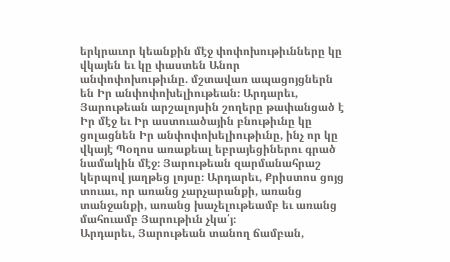երկրաւոր կեանքին մէջ փոփոխութիւնները կը վկայեն եւ կը փաստեն Անոր անփոփոխութիւնը. մշտավառ ապացոյցներն են Իր անփոփոխելիութեան։ Արդարեւ, Յարութեան արշալոյսին շողերը թափանցած է Իր մէջ եւ Իր աստուածային բնութիւնը կը ցոլացնեն Իր անփոփոխելիութիւնը, ինչ որ կը վկայէ Պօղոս առաքեալ եբրայեցիներու գրած նամակին մէջ։ Յարութեան զարմանահրաշ կերպով յաղթեց լոյսը։ Արդարեւ, Քրիստոս ցոյց տուաւ, որ առանց չարչարանքի, առանց տանջանքի, առանց խաչելութեամբ եւ առանց մահուամբ Յարութիւն չկա՛յ։
Արդարեւ, Յարութեան տանող ճամբան,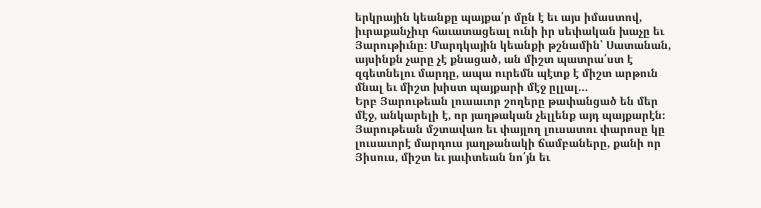երկրային կեանքը պայքա՛ր մըն է եւ այս իմաստով, իւրաքանչիւր հաւատացեալ ունի իր սեփական խաչը եւ Յարութիւնը։ Մարդկային կեանքի թշնամին՝ Սատանան, այսինքն չարը չէ քնացած, ան միշտ պատրա՛ստ է զգետնելու մարդը, ապա ուրեմն պէտք է միշտ արթուն մնալ եւ միշտ խիստ պայքարի մէջ ըլլալ…
Երբ Յարութեան լուսաւոր շողերը թափանցած են մեր մէջ, անկարելի է, որ յաղթական չելլենք այդ պայքարէն։ Յարութեան մշտավառ եւ փայլող լուսատու փարոսը կը լուսաւորէ մարդուս յաղթանակի ճամբաները, քանի որ Յիսուս, միշտ եւ յաւիտեան նո՛յն եւ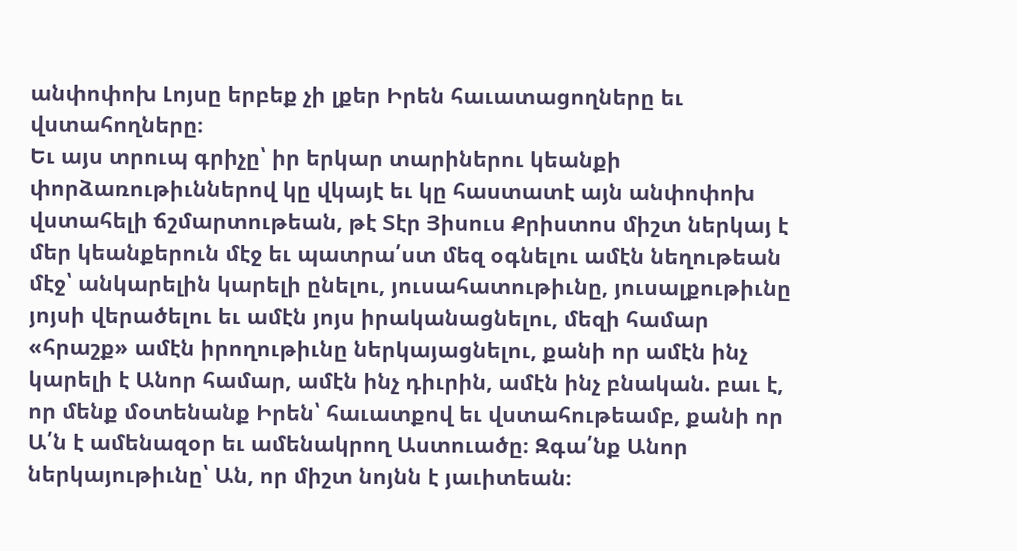անփոփոխ Լոյսը երբեք չի լքեր Իրեն հաւատացողները եւ վստահողները։
Եւ այս տրուպ գրիչը՝ իր երկար տարիներու կեանքի փորձառութիւններով կը վկայէ եւ կը հաստատէ այն անփոփոխ վստահելի ճշմարտութեան, թէ Տէր Յիսուս Քրիստոս միշտ ներկայ է մեր կեանքերուն մէջ եւ պատրա՛ստ մեզ օգնելու ամէն նեղութեան մէջ՝ անկարելին կարելի ընելու, յուսահատութիւնը, յուսալքութիւնը յոյսի վերածելու եւ ամէն յոյս իրականացնելու, մեզի համար «հրաշք» ամէն իրողութիւնը ներկայացնելու, քանի որ ամէն ինչ կարելի է Անոր համար, ամէն ինչ դիւրին, ամէն ինչ բնական. բաւ է, որ մենք մօտենանք Իրեն՝ հաւատքով եւ վստահութեամբ, քանի որ Ա՛ն է ամենազօր եւ ամենակրող Աստուածը։ Զգա՛նք Անոր ներկայութիւնը՝ Ան, որ միշտ նոյնն է յաւիտեան։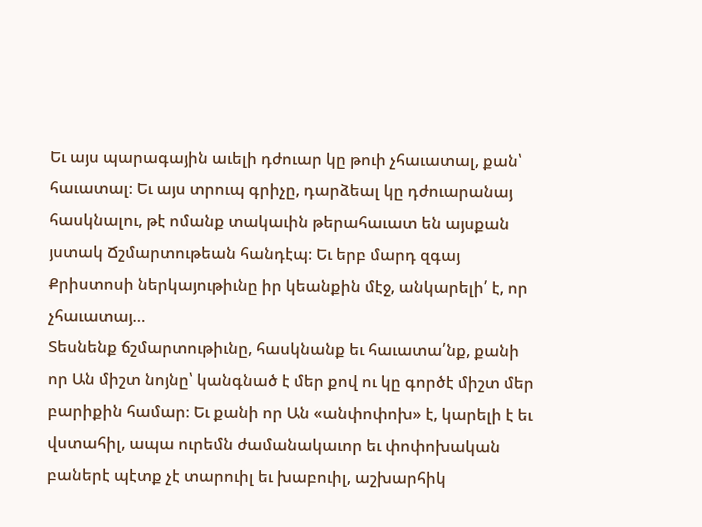Եւ այս պարագային աւելի դժուար կը թուի չհաւատալ, քան՝ հաւատալ։ Եւ այս տրուպ գրիչը, դարձեալ կը դժուարանայ հասկնալու, թէ ոմանք տակաւին թերահաւատ են այսքան յստակ Ճշմարտութեան հանդէպ։ Եւ երբ մարդ զգայ Քրիստոսի ներկայութիւնը իր կեանքին մէջ, անկարելի՛ է, որ չհաւատայ…
Տեսնենք ճշմարտութիւնը, հասկնանք եւ հաւատա՛նք, քանի որ Ան միշտ նոյնը՝ կանգնած է մեր քով ու կը գործէ միշտ մեր բարիքին համար։ Եւ քանի որ Ան «անփոփոխ» է, կարելի է եւ վստահիլ, ապա ուրեմն ժամանակաւոր եւ փոփոխական բաներէ պէտք չէ տարուիլ եւ խաբուիլ, աշխարհիկ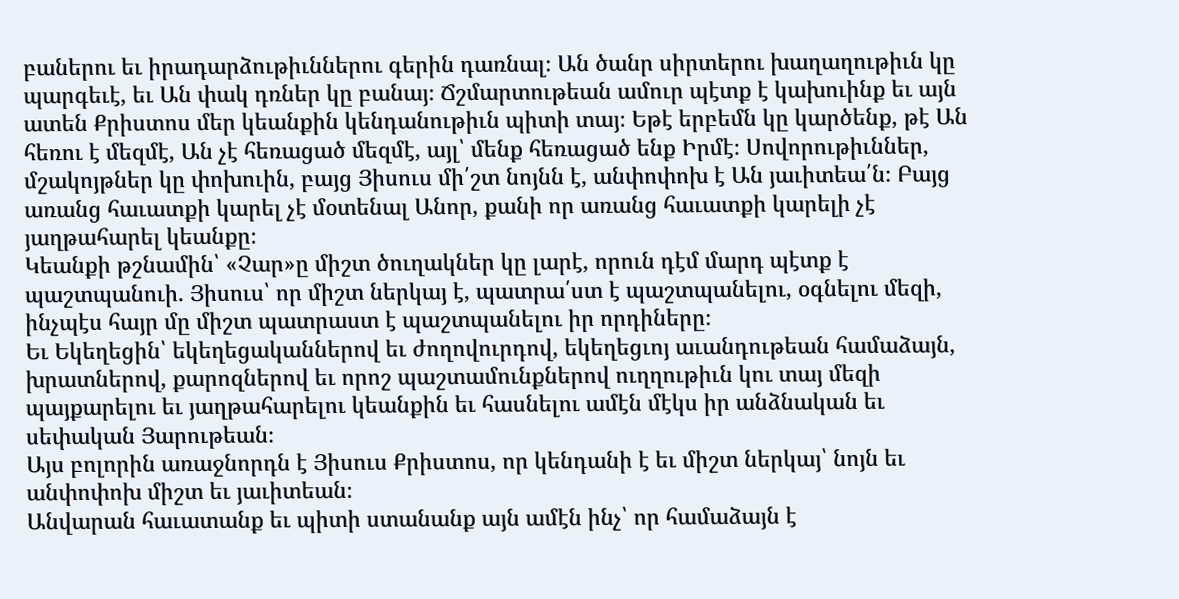բաներու եւ իրադարձութիւններու գերին դառնալ։ Ան ծանր սիրտերու խաղաղութիւն կը պարգեւէ, եւ Ան փակ դռներ կը բանայ։ Ճշմարտութեան ամուր պէտք է կախուինք եւ այն ատեն Քրիստոս մեր կեանքին կենդանութիւն պիտի տայ։ Եթէ երբեմն կը կարծենք, թէ Ան հեռու է մեզմէ, Ան չէ հեռացած մեզմէ, այլ՝ մենք հեռացած ենք Իրմէ։ Սովորութիւններ, մշակոյթներ կը փոխուին, բայց Յիսուս մի՛շտ նոյնն է, անփոփոխ է Ան յաւիտեա՛ն։ Բայց առանց հաւատքի կարել չէ մօտենալ Անոր, քանի որ առանց հաւատքի կարելի չէ յաղթահարել կեանքը։
Կեանքի թշնամին՝ «Չար»ը միշտ ծուղակներ կը լարէ, որուն դէմ մարդ պէտք է պաշտպանուի. Յիսուս՝ որ միշտ ներկայ է, պատրա՛ստ է պաշտպանելու, օգնելու մեզի, ինչպէս հայր մը միշտ պատրաստ է պաշտպանելու իր որդիները։
Եւ Եկեղեցին՝ եկեղեցականներով եւ ժողովուրդով, եկեղեցւոյ աւանդութեան համաձայն, խրատներով, քարոզներով եւ որոշ պաշտամունքներով ուղղութիւն կու տայ մեզի պայքարելու եւ յաղթահարելու կեանքին եւ հասնելու ամէն մէկս իր անձնական եւ սեփական Յարութեան։
Այս բոլորին առաջնորդն է Յիսուս Քրիստոս, որ կենդանի է եւ միշտ ներկայ՝ նոյն եւ անփոփոխ միշտ եւ յաւիտեան։
Անվարան հաւատանք եւ պիտի ստանանք այն ամէն ինչ՝ որ համաձայն է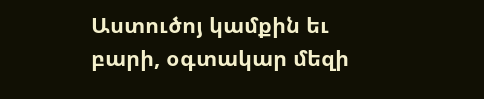Աստուծոյ կամքին եւ բարի, օգտակար մեզի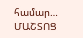համար…
ՄԱՇՏՈՑ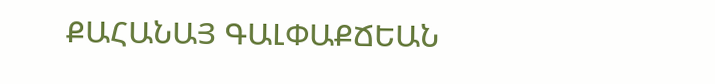ՔԱՀԱՆԱՅ ԳԱԼՓԱՔՃԵԱՆ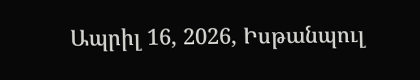Ապրիլ 16, 2026, Իսթանպուլ